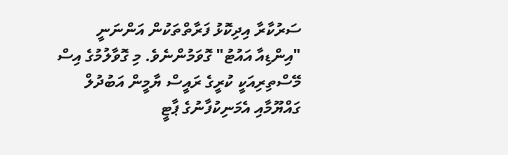ސަރުކާރާ އިދިކޮޅު ފަރާތްތަކުން އަންނަނީ "އިންޑިއާ އައުޓު" ގޮވަމުންނެވެ. މި ގޮވާލުމުގެ އިސް މޭސްތިރިއަކީ ކުރީގެ ރައީސް ޔާމީން އަބުދުލް ގައްޔޫމާއި އެމަނިކުފާނުގެ ޕާޓީ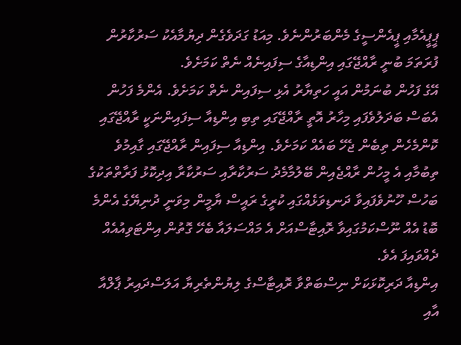ޕީޕީއެމާއި ޕީއެންސީގެ މެންބަރުންނެވެ. މިއަޑު ގަދަވެގެން ދިޔުމާއެކު ސަރުކާރުން ފުރަތަމަ ބުނީ ރާއްޖޭގައި އިންޑިއާގެ ސިފައިނެއް ނެތް ކަމަށެވެ.
އޭގެ ފަހުން ބުނަމުން އައީ ހަތިޔާރު އެޅި ސިފައިން ނެތް ކަމަށެވެ. އެންމެ ފަހުން އެބަސް ބަދަލުވެފައި މިހާރު އޮތީ ރާއްޖޭގައި ތިބި އިންޑިއާ ސިފައިންނަކީ ރާއްޖޭގައި ކޮންމެހެން ތިބެން ޖެހޭ ބައެއް ކަމަށެވެ. އިންޑިއާ ސިފައިން ރާއްޖޭގައި ގާއިމުވެ ތިބުމާއި އެ މީހުން ރާއްޖެއިން ބޭލުމާމެދު ސަރުކާރާއި ސަރުކާރާ އިދިކޮޅު ފަރާތްތަކުގެ ބަހުސް ހޫނުވެފައިވާ ދަނޑިވަޅެއްގައި ކުރީގެ ރައީސް ޔާމީން މިވަނީ ދުނިޔޭގެ އެންމެ ބޮޑު އެއް ނޫސްކަމުގައިވާ ރޮއިޓާސްއަށް އެ މައްސަލައާ ބެހޭ ގޮތުން އިންޓަވިއުއެއް ދެއްވައިފަ އެވެ.
އިންޑިއާ ދަރިކޮޅަކަށް ނިސްބަތްވާ ރޮއިޓާސްގެ ލިޔުންތެރިޔާ އަލަސްދައިރު ޕާލްއާ އާއި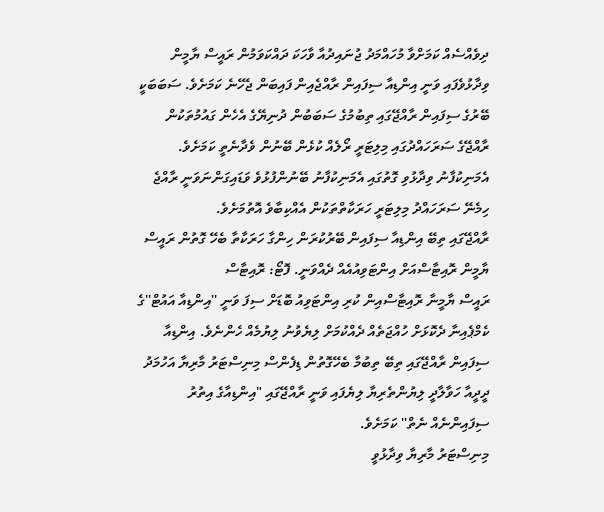ދިވެއްސެއް ކަމަށްވާ މުހައްމަދު ޖުނައިދުއާ ވާހަކަ ދައްކަވަމުން ރައީސް ޔާމީން ވިދާޅުވެފައި ވަނީ އިންޑިއާ ސިފައިން ރާއްޖެއިން ފައިބަން ޖެހޭނެ ކަމަށެވެ. ސަބަބަކީ ބޭރުގެ ސިފައިން ރާއްޖޭގައި ތިބުމުގެ ސަބަބުން ދުނިޔޭގެ އެހެން ގައުމުތަކުން ރާއްޖޭގެ ސަރަހައްދުގައި މިލިޓަރީ ރޯލެއް ކުޅެން ބޭނުން ވެދާނެތީ ކަމަށެވެ. އެމަނިކުފާނު ވިދާޅުވި ގޮތުގައި އެމަނިކުފާނު ބޭނުންފުޅުވެ ވަޑައިގަންނަވަނީ ރާއްޖެ ހިމެނޭ ސަރަހައްދު މިލިޓަރީ ހަރަކާތްތަކުން އެއްކިބާވެ އޮތުމަށެވެ.
ރާއްޖޭގައި ތިބޭ އިންޑިއާ ސިފައިން ބޭރުކުރަން ހިންގާ ހަރަކާތާ ބެހޭ ގޮތުން ރައީސް ޔާމީން ރޮއިޓާސްއަށް އިންޓަވިއުއެއް ދެއްވަނީ. ފޮޓޯ: ރޮއިޓާސް
ރައީސް ޔާމީނާ ރޮއިޓާސްއިން ކުރި އިންޓަވިއު ބޮޑަށް ސިފަ ވަނީ ''އިންޑިއާ އައުޓް''ގެ ކެމްޕެއިނާ ދެކޮޅަށް ހުއްޖަތެއް ދެއްކުމަށް ލިޔެވުނު ލިޔުމެއް ހެންނެވެ. އިންޑިއާ ސިފައިން ރާއްޖޭގައި ތިބޭ ތިބުމާ ބެހޭގޮތުން ޑިފެންސް މިނިސްޓަރު މާރިޔާ އަހުމަދު ދީދީއާ ހަވާލާދީ ލިޔުންތެރިޔާ ލިޔެފައި ވަނީ ރާއްޖޭގައި "އިންޑިއާގެ އިތުރު ސިފައިންނެއް ނެތް'' ކަމަށެވެ.
މިނިސްޓަރު މާރިޔާ ވިދާޅުވީ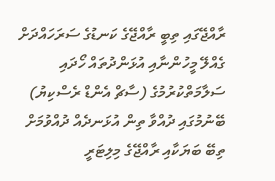ރާއްޖޭގައި ތިބީ ރާއްޖޭގެ ކަނޑުގެ ސަރަހައްދަށް ގެއްލޭ މީހުންނާއި އުޅަންދުތައް ހޯދައި ސަލާމަތްކުރުމުގެ (ސާޗް އެންޑް ރެސްކިޔު) ބޭނުމުގައި ދުއްވާ ތިން އުޅަނދެއް ދުއްވުމަށް ތިބޭ ބަޔަކާއި ރާއްޖޭގެ މިލިޓަރީ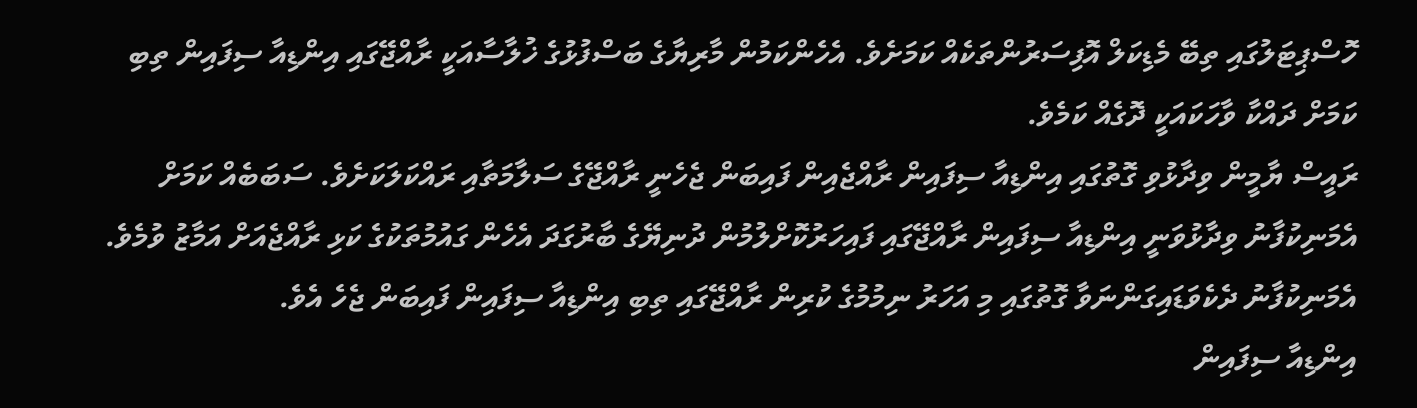ހޮސްޕިޓަލުގައި ތިބޭ މެޑިކަލް އޮފިސަރުންތަކެއް ކަމަށެވެ. އެހެންކަމުން މާރިޔާގެ ބަސްފުޅުގެ ޚުލާސާއަކީ ރާއްޖޭގައި އިންޑިއާ ސިފައިން ތިބި ކަމަށް ދައްކާ ވާހަކައަކީ ދޮގެއް ކަމެވެ.
ރައީސް ޔާމީން ވިދާޅުވި ގޮތުގައި އިންޑިއާ ސިފައިން ރާއްޖެއިން ފައިބަން ޖެހެނީ ރާއްޖޭގެ ސަލާމަތާއި ރައްކަލަކަށެވެ. ސަބަބެއް ކަމަށް އެމަނިކުފާނު ވިދާޅުވަނީ އިންޑިއާ ސިފައިން ރާއްޖޭގައި ފައިހަރުކޮށްލުމުން ދުނިޔޭގެ ބާރުގަދަ އެހެން ގައުމުތަކުގެ ކަޅި ރާއްޖެއަށް އަމާޒު ވުމެވެ.
އެމަނިކުފާނު ދެކެވަޑައިގަންނަވާ ގޮތުގައި މި އަހަރު ނިމުމުގެ ކުރިން ރާއްޖޭގައި ތިބި އިންޑިއާ ސިފައިން ފައިބަން ޖެހެ އެވެ.
އިންޑިއާ ސިފައިން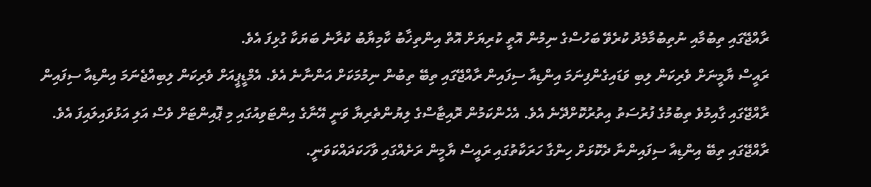ރާއްޖޭގައި ތިބުމާއި ނުތިބުމާމެދު ކުރެވޭ ބަހުސްގެ ނިމުން އޮތީ ކުރިޔަށް އޮތް އިންތިޚާބު ކާމިޔާބު ކުރާނެ ބަޔަކާ ގުޅިފަ އެވެ.
ރައީސް ޔާމީނަށް ވެރިކަން ލިބި ވަޑައިގެންފިނަމަ އިންޑިއާ ސިފައިން ރާއްޖޭގައި ތިބޭ ތިބުން ނިމުމަކަށް އަންނާނެ އެވެ. އެމްޑީޕީއަށް ވެރިކަން ލިބިއްޖެނަމަ އިންޑިއާ ސިފައިން ރާއްޖޭގައި ގާއިމުވެ ތިބުމުގެ ފުރުސަތު އިތުރުކޮށްދޭނެ އެވެ. އެހެންކަމުން ރޮއިޓާސްގެ ލިޔުންތެރިޔާ ވަނީ އޭނާގެ އިންޓަވިއުގައި މި ޕޮއިންޓަށް ވެސް އަލި އަޅުވައިލައިފަ އެވެ.
ރާއްޖޭގައި ތިބޭ އިންޑިއާ ސިފައިންނާ ދެކޮޅަށް ހިންގާ ހަރަކާތުގައި ރައީސް ޔާމީން ރަށެއްގައި ވާހަކަދައްކަވަނީ.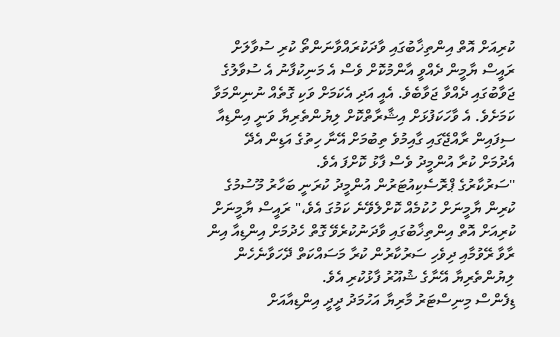ކުރިއަށް އޮތް އިންތިޚާބުގައި ވާދަކުރައްވާނަންތޯ ކުރި ސުވާލަށް ރައީސް ޔާމީން ދެއްވީ އާންމުކޮށް ވެސް އެ މަނިކުފާނު އެ ސުވާލުގެ ޖަވާބުގައި ދެއްވާ ޖަވާބެވެ. އެއީ އަދި އެކަމަށް ވަކި ގޮތެއް ނުނިންމަވާ ކަމަށެވެ. އެ ވާހަކަފުޅަށް އިޝާރާތްކޮށް ލިޔުންތެރިޔާ ވަނީ އިންޑިއާ ސިފައިން ރާއްޖޭގައި ގާއިމުވެ ތިބުމަށް އޭނާ ހިތުގެ އަޑިން އެދޭ އެދުމަށް ކުރާ އުންމީދު ވެސް ފާޅު ކޮށްފަ އެވެ.
''ސަރުކާރުގެ ޕްރޮސެކިއުޓަރުން އުންމީދު ކުރަނީ ބަހާރު މޫސުމުގެ ކުރިން ޔާމީނަށް ހުކުމެއް ކޮށްލެވޭނެ ކަމުގަ އެވެ،" ރައީސް ޔާމީނަށް ކުރިއަށް އޮތް އިންތިޚާބުގައި ވާދަނުކުރެވޭ ގޮތް ހެދުމަށް އިންޑިއާ އިން ރާވާ ރޭވުމާއި ދިވެހި ސަރުކާރުން ކުރާ މަސައްކަތް ދޭހަވާނެހެން ލިޔުންތެރިޔާ އޭނާގެ ޝުއޫރު ފާޅުކުރި އެވެ.
ޑިފެންސް މިނިސްޓަރު މާރިޔާ އަހުމަދު ދީދީ އިންޑިއާއަށް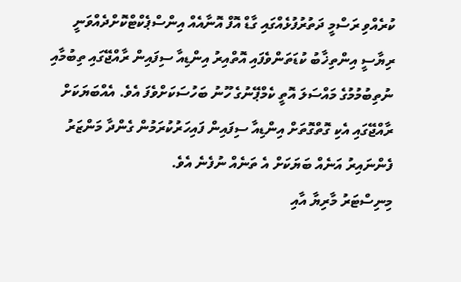ކުރެއްވި ރަސްމީ ދަތުރުފުޅެއްގައި ގާޑް އޮފް އޮނާއެއް އިންސްޕެކްޓްކޮށްދެއްވަނީ
ރިޔާސީ އިންތިޚާބު ކުޑަތަންވެފައި އޮތްއިރު އިންޑިއާ ސިފައިން ރާއްޖޭގައި ތިބުމާއި ނުތިބުމުމުގެ މައްސަލަ އޮތީ ކެމްޕޭނުގެ ހޫނު ބަހުސަކަށްވެފަ އެވެ. އެއްބަޔަކަށް ރާއްޖޭގައި އެކި ގޮތްގޮތަށް އިންޑިއާ ސިފައިން ފައިހަރުކުރަމުން ގެންދާ މަންޒަރު ފެންނައިރު އަނެއް ބަޔަކަށް އެ ތަނެއް ނުފެނެ އެވެ.
މިނިސްޓަރު މާރިޔާ އާއި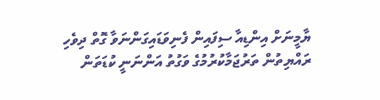ޔާމީނަށް އިންޑިއާ ސިފައިން ފެނިވަޑައިގަންނަވާ ގޮތް ދިވެހި ރައްޔިތުން ތަރުޖަމާކުރުމުގެ ވަގުތު އަންނަނީ ކުޑަތަން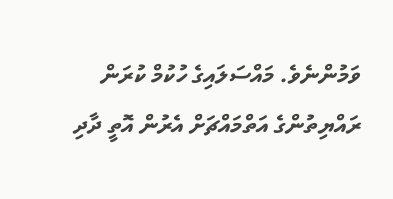ވަމުންނެވެ. މައްސަލައިގެ ހުކުމް ކުރަން ރައްޔިތުންގެ އަތްމައްޗަށް އެރުން އޮތީ ދާދި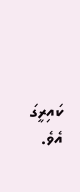ކައިރީގަ އެވެ.